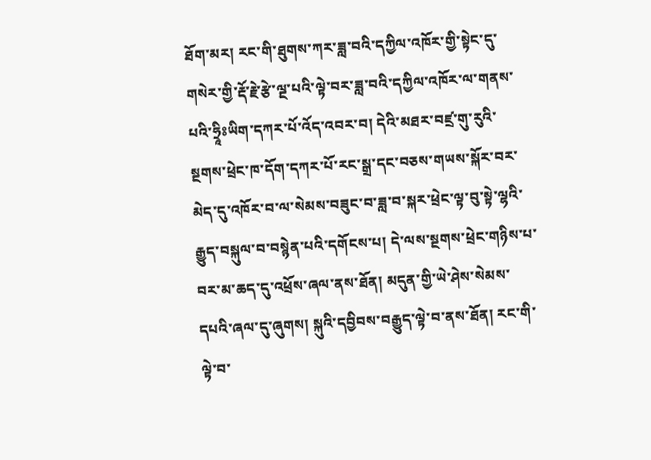ཐོག་མར། རང་གི་ཐུགས་ཀར་ཟླ་བའི་དཀྱིལ་འཁོར་གྱི་སྟེང་དུ་གསེར་གྱི་རྡོ་རྗེ་རྩེ་ལྔ་པའི་ལྟེ་བར་ཟླ་བའི་དཀྱིལ་འཁོར་ལ་གནས་པའི་ཧྲཱིཿཡིག་དཀར་པོ་འོད་འབར་བ། དེའི་མཐར་བཛྲ་གུ་རུའི་སྔགས་ཕྲེང་ཁ་དོག་དཀར་པོ་རང་སྒྲ་དང་བཅས་གཡས་སྐོར་བར་མེད་དུ་འཁོར་བ་ལ་སེམས་བཟུང་བ་ཟླ་བ་སྐར་ཕྲེང་ལྟ་བུ་སྟེ་ལྷའི་རྒྱུད་བསྐུལ་བ་བསྙེན་པའི་དགོངས་པ། དེ་ལས་སྔགས་ཕྲེང་གཉིས་པ་བར་མ་ཆད་དུ་འཕྲོས་ཞལ་ནས་ཐོན། མདུན་གྱི་ཡེ་ཤེས་སེམས་དཔའི་ཞལ་དུ་ཞུགས། སྐུའི་དབྱིབས་བརྒྱུད་ལྟེ་བ་ནས་ཐོན། རང་གི་ལྟེ་བ་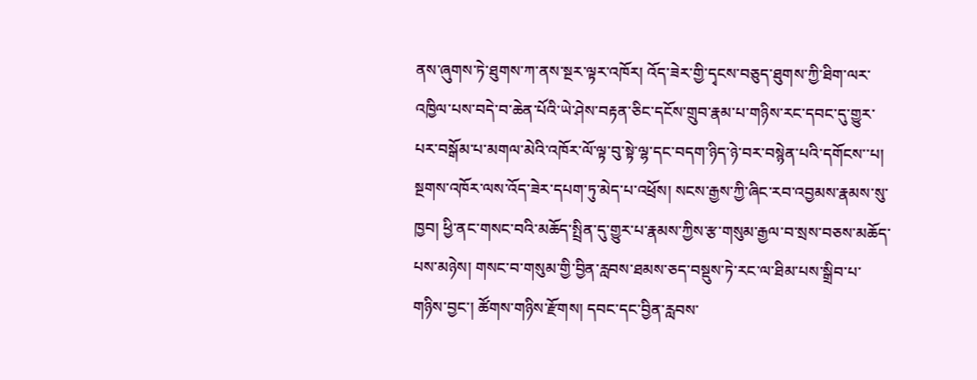ནས་ཞུགས་ཏེ་ཐུགས་ཀ་ནས་སྔར་ལྟར་འཁོར། འོད་ཟེར་གྱི་དྭངས་བཅུད་ཐུགས་ཀྱི་ཐིག་ལར་འཁྱིལ་པས་བདེ་བ་ཆེན་པོའི་ཡེ་ཤེས་བརྟན་ཅིང་དངོས་གྲུབ་རྣམ་པ་གཉིས་རང་དབང་དུ་གྱུར་པར་བསྒོམ་པ་མགལ་མེའི་འཁོར་ལོ་ལྟ་བུ་སྟེ་ལྷ་དང་བདག་ཉིད་ཉེ་བར་བསྙེན་པའི་དགོངས་་པ། སྔགས་འཁོར་ལས་འོད་ཟེར་དཔག་ཏུ་མེད་པ་འཕྲོས། སངས་རྒྱས་ཀྱི་ཞིང་རབ་འབྱམས་རྣམས་སུ་ཁྱབ། ཕྱི་ནང་གསང་བའི་མཆོད་སྤྲིན་དུ་གྱུར་པ་རྣམས་ཀྱིས་རྩ་གསུམ་རྒྱལ་བ་སྲས་བཅས་མཆོད་པས་མཉེས། གསང་བ་གསུམ་གྱི་བྱིན་རླབས་ཐམས་ཅད་བསྡུས་ཏེ་རང་ལ་ཐིམ་པས་སྒྲིབ་པ་གཉིས་བྱང་། ཚོགས་གཉིས་རྫོགས། དབང་དང་བྱིན་རླབས་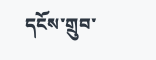དངོས་གྲུབ་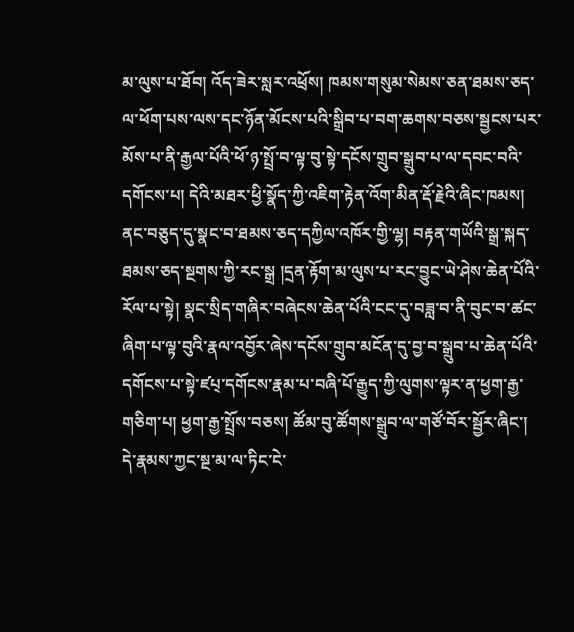མ་ལུས་པ་ཐོབ། འོད་ཟེར་སླར་འཕྲོས། ཁམས་གསུམ་སེམས་ཅན་ཐམས་ཅད་ལ་ཕོག་པས་ལས་དང་ཉོན་མོངས་པའི་སྒྲིབ་པ་བག་ཆགས་བཅས་སྦྱངས་པར་མོས་པ་ནི་རྒྱལ་པོའི་ཕོ་ཉ་སྤྲོ་བ་ལྟ་བུ་སྟེ་དངོས་གྲུབ་སྒྲུབ་པ་ལ་དབང་བའི་དགོངས་པ། དེའི་མཐར་ཕྱི་སྣོད་ཀྱི་འཇིག་རྟེན་འོག་མིན་རྡོ་རྗེའི་ཞིང་ཁམས། ནང་བཅུད་དུ་སྣང་བ་ཐམས་ཅད་དཀྱིལ་འཁོར་གྱི་ལྷ། བརྟན་གཡོའི་སྒྲ་སྐད་ཐམས་ཅད་སྔགས་ཀྱི་རང་སྒྲ །དྲན་རྟོག་མ་ལུས་པ་རང་བྱུང་ཡེ་ཤེས་ཆེན་པོའི་རོལ་པ་སྟེ། སྣང་སྲིད་གཞིར་བཞེངས་ཆེན་པོའི་ངང་དུ་བཟླ་བ་ནི་བུང་བ་ཚང་ཞིག་པ་ལྟ་བུའི་རྣལ་འབྱོར་ཞེས་དངོས་གྲུབ་མངོན་དུ་བྱ་བ་སྒྲུབ་པ་ཆེན་པོའི་དགོངས་པ་སྟེ་ཛཔ྄་དགོངས་རྣམ་པ་བཞི་པོ་རྒྱུད་ཀྱི་ལུགས་ལྟར་ན་ཕྱག་རྒྱ་གཅིག་པ། ཕྱག་རྒྱ་སྤྲོས་བཅས། ཚོམ་བུ་ཚོགས་སྒྲུབ་ལ་གཙོ་བོར་སྦྱོར་ཞིང་། དེ་རྣམས་ཀྱང་སྔ་མ་ལ་ཏིང་ངེ་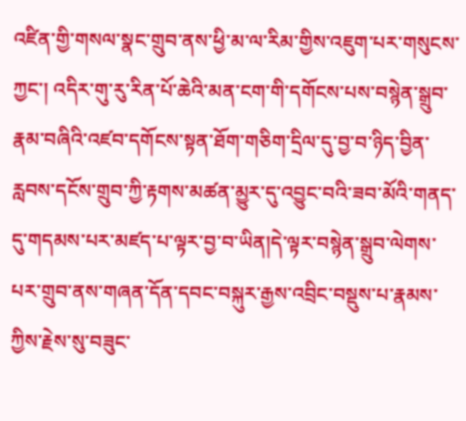འཛིན་གྱི་གསལ་སྣང་གྲུབ་ནས་ཕྱི་མ་ལ་རིམ་གྱིས་འཇུག་པར་གསུངས་ཀྱང་། འདིར་གུ་རུ་རིན་པོ་ཆེའི་མན་ངག་གི་དགོངས་པས་བསྙེན་སྒྲུབ་རྣམ་བཞིའི་འཛབ་དགོངས་སྟན་ཐོག་གཅིག་དྲིལ་དུ་བྱ་བ་ཉིད་བྱིན་རླབས་དངོས་གྲུབ་ཀྱི་རྟགས་མཚན་མྱུར་དུ་འབྱུང་བའི་ཟབ་མོའི་གནད་དུ་གདམས་པར་མཛད་པ་ལྟར་བྱ་བ་ཡིན།དེ་ལྟར་བསྙེན་སྒྲུབ་ལེགས་པར་གྲུབ་ནས་གཞན་དོན་དབང་བསྐུར་རྒྱས་འབྲིང་བསྡུས་པ་རྣམས་ཀྱིས་རྗེས་སུ་བཟུང་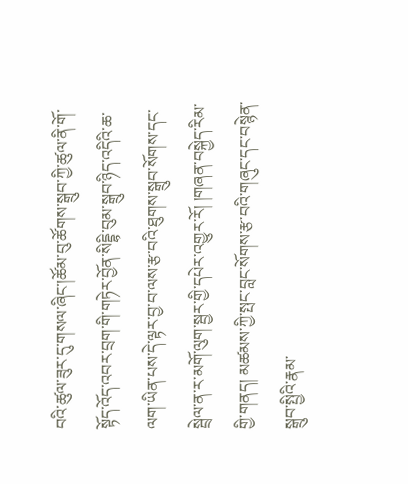བའི་ཚུལ་ཟུར་དུ་གསལ་ཞིང་།ཚོམ་བུ་ཚོགས་སྒྲུབ་ཀྱི་ཚུལ་ནི་གོ་སྟོད་འོད་འབར་བྲག་གི་གཏེར་བྱོན་སིདྡྷི་བུམ་སྒྲུབ་ཉིད་འདིའི་ཆ་ལག་ཡིན་པས་དེ་ལྟར་བྱ་བ་ལས་རྩ་བའི་ཐུགས་སྒྲུབ་སོགས་དང་སྦྲེལ་ན་ར་མགོ་ལུག་སྦྱར་གྱི་དཔེར་འགྱུར་རོ། །གཞན་བསྐྱེད་རིམ་གྱི་གནད། མཚམས་ཀྱི་སྤང་བླང་སོགས་རྩ་བའི་གཞུང་དང་བསྙེན་སྒྲུབ་སྤྱིའི་རྣམ་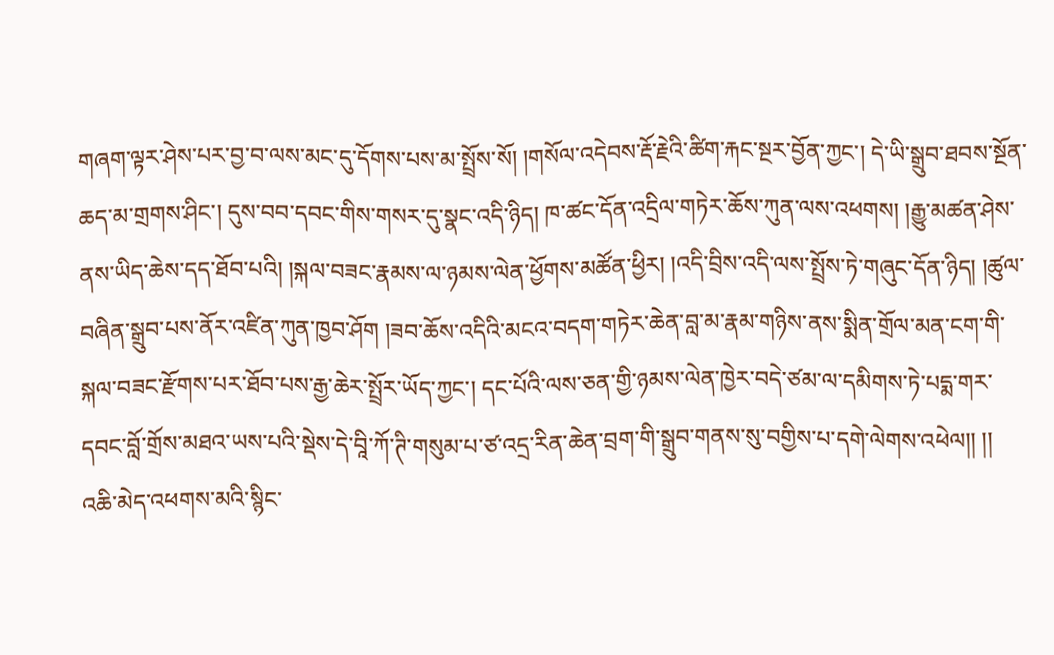གཞག་ལྟར་ཤེས་པར་བྱ་བ་ལས་མང་དུ་དོགས་པས་མ་སྤྲོས་སོ། །གསོལ་འདེབས་རྡོ་རྗེའི་ཚིག་རྐང་སྔར་བྱོན་ཀྱང་། དེ་ཡི་སྒྲུབ་ཐབས་སྔོན་ཆད་མ་གྲགས་ཤིང་། དུས་བབ་དབང་གིས་གསར་དུ་སྣང་འདི་ཉིད། ཁ་ཚང་དོན་འདྲིལ་གཏེར་ཆོས་ཀུན་ལས་འཕགས། །རྒྱུ་མཚན་ཤེས་ནས་ཡིད་ཆེས་དད་ཐོབ་པའི། །སྐལ་བཟང་རྣམས་ལ་ཉམས་ལེན་ཕྱོགས་མཚོན་ཕྱིར། །འདི་བྲིས་འདི་ལས་སྤྲོས་ཏེ་གཞུང་དོན་ཉིད། །ཚུལ་བཞིན་སྒྲུབ་པས་ནོར་འཛིན་ཀུན་ཁྱབ་ཤོག །ཟབ་ཆོས་འདིའི་མངའ་བདག་གཏེར་ཆེན་བླ་མ་རྣམ་གཉིས་ནས་སྨིན་གྲོལ་མན་ངག་གི་སྐལ་བཟང་རྫོགས་པར་ཐོབ་པས་རྒྱ་ཆེར་སྤྲོར་ཡོད་ཀྱང་། དང་པོའི་ལས་ཅན་གྱི་ཉམས་ལེན་ཁྱེར་བདེ་ཙམ་ལ་དམིགས་ཏེ་པདྨ་གར་དབང་བློ་གྲོས་མཐའ་ཡས་པའི་སྡེས་དེ་བཱི་ཀོ་ཊི་གསུམ་པ་ཙ་འདྲ་རིན་ཆེན་བྲག་གི་སྒྲུབ་གནས་སུ་བགྱིས་པ་དགེ་ལེགས་འཕེལ།། །།
འཆི་མེད་འཕགས་མའི་སྙིང་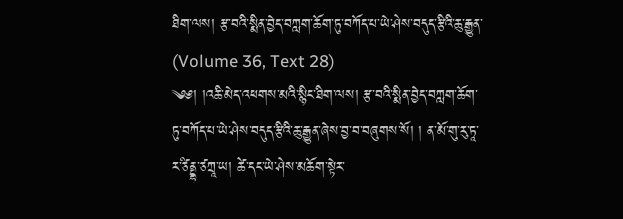ཐིག་ལས། རྩ་བའི་སྨིན་བྱེད་བཀླག་ཆོག་ཏུ་བཀོད་པ་ཡེ་ཤེས་བདུད་རྩིའི་ཆུ་རྒྱུན་ (Volume 36, Text 28)
༄༅། །འཆི་མེད་འཕགས་མའི་སྙིང་ཐིག་ལས། རྩ་བའི་སྨིན་བྱེད་བཀླག་ཆོག་ཏུ་བཀོད་པ་ཡེ་ཤེས་བདུད་རྩིའི་ཆུ་རྒྱུན་ཞེས་བྱ་བ་བཞུགས་སོ། ། ན་མོ་གུ་རུ་ཏཱ་ར་ཙིནྡྷ་ཙཀྲཱ་ཡ། ཚེ་དང་ཡེ་ཤེས་མཆོག་སྟེར་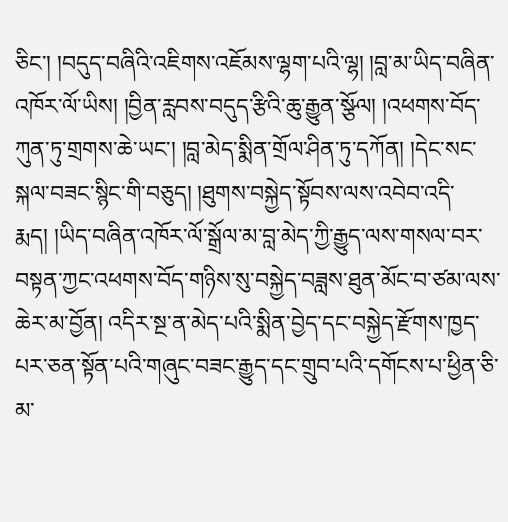ཅིང་། །བདུད་བཞིའི་འཇིགས་འཇོམས་ལྷག་པའི་ལྷ། །བླ་མ་ཡིད་བཞིན་འཁོར་ལོ་ཡིས། །བྱིན་རླབས་བདུད་རྩིའི་ཆུ་རྒྱུན་སྩོལ། །འཕགས་བོད་ཀུན་ཏུ་གྲགས་ཆེ་ཡང་། །བླ་མེད་སྨིན་གྲོལ་ཤིན་ཏུ་དཀོན། །དེང་སང་སྐལ་བཟང་སྙིང་གི་བཅུད། །ཐུགས་བསྐྱེད་སྟོབས་ལས་འབེབ་འདི་རྨད། །ཡིད་བཞིན་འཁོར་ལོ་སྒྲོལ་མ་བླ་མེད་ཀྱི་རྒྱུད་ལས་གསལ་བར་བསྟན་ཀྱང་འཕགས་བོད་གཉིས་སུ་བསྐྱེད་བཟླས་ཐུན་མོང་བ་ཙམ་ལས་ཆེར་མ་བྱོན། འདིར་སྔ་ན་མེད་པའི་སྨིན་བྱེད་དང་བསྐྱེད་རྫོགས་ཁྱད་པར་ཅན་སྟོན་པའི་གཞུང་བཟང་རྒྱུད་དང་གྲུབ་པའི་དགོངས་པ་ཕྱིན་ཅི་མ་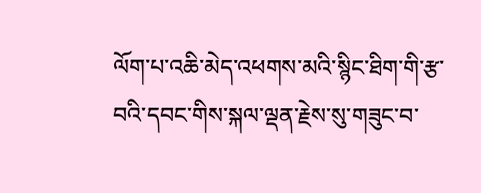ལོག་པ་འཆི་མེད་འཕགས་མའི་སྙིང་ཐིག་གི་རྩ་བའི་དབང་གིས་སྐལ་ལྡན་རྗེས་སུ་གཟུང་བ་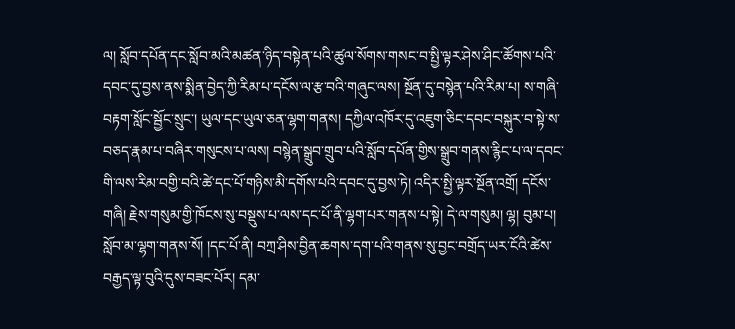ལ། སློབ་དཔོན་དང་སློབ་མའི་མཚན་ཉིད་བསྟེན་པའི་ཚུལ་སོགས་གསང་བ་སྤྱི་ལྟར་ཤེས་ཤིང་ཚོགས་པའི་དབང་དུ་བྱས་ནས་སྨིན་བྱེད་ཀྱི་རིམ་པ་དངོས་ལ་རྩ་བའི་གཞུང་ལས། སྔོན་དུ་བསྙེན་པའི་རིམ་པ། ས་གཞི་བརྟག་སློང་སྦྱོང་སྲུང་། ཡུལ་དང་ཡུལ་ཅན་ལྷག་གནས། དཀྱིལ་འཁོར་དུ་འཇུག་ཅིང་དབང་བསྐུར་བ་སྟེ་ས་བཅད་རྣམ་པ་བཞིར་གསུངས་པ་ལས། བསྙེན་སྒྲུབ་གྲུབ་པའི་སློབ་དཔོན་གྱིས་སྒྲུབ་གནས་རྙིང་པ་ལ་དབང་གི་ལས་རིམ་བགྱི་བའི་ཚེ་དང་པོ་གཉིས་མི་དགོས་པའི་དབང་དུ་བྱས་ཏེ། འདིར་སྤྱི་ལྟར་སྔོན་འགྲོ། དངོས་གཞི། རྗེས་གསུམ་གྱི་ཁོངས་སུ་བསྡུས་པ་ལས་དང་པོ་ནི་ལྷག་པར་གནས་པ་སྟེ། དེ་ལ་གསུམ། ལྷ། བུམ་པ། སློབ་མ་ལྷག་གནས་སོ། །དང་པོ་ནི། བཀྲ་ཤིས་བྱིན་ཆགས་དག་པའི་གནས་སུ་བྱང་བགྲོད་ཡར་ངོའི་ཚེས་བརྒྱད་ལྟ་བུའི་དུས་བཟང་པོར། དམ་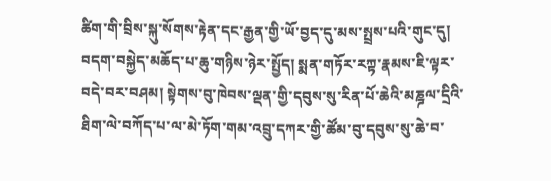ཚིག་གི་བྲིས་སྐུ་སོགས་རྟེན་དང་རྒྱན་གྱི་ཡོ་བྱད་དུ་མས་སྤྲས་པའི་གུང་དུ། བདག་བསྐྱེད་མཆོད་པ་ཆུ་གཉིས་ཉེར་སྤྱོད། སྨན་གཏོར་རཀྟ་རྣམས་ཇི་ལྟར་བདེ་བར་བཤམ། སྟེགས་བུ་ཁེབས་ལྡན་གྱི་དབུས་སུ་རིན་པོ་ཆེའི་མཎྜལ་དྲིའི་ཐིག་ལེ་བཀོད་པ་ལ་མེ་ཏོག་གམ་འབྲུ་དཀར་གྱི་ཚོམ་བུ་དབུས་སུ་ཆེ་བ་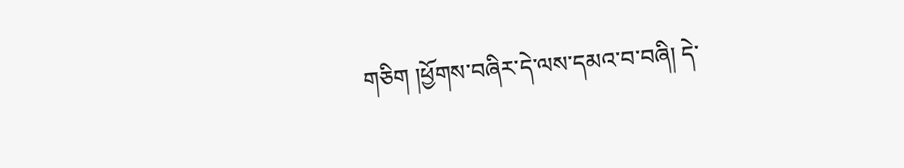གཅིག །ཕྱོགས་བཞིར་དེ་ལས་དམའ་བ་བཞི། དེ་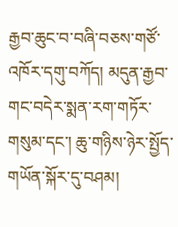རྒྱབ་ཆུང་བ་བཞི་བཅས་གཙོ་འཁོར་དགུ་བཀོད། མདུན་རྒྱབ་གང་བདེར་སྨན་རག་གཏོར་གསུམ་དང་། ཆུ་གཉིས་ཉེར་སྤྱོད་གཡོན་སྐོར་དུ་བཤམ།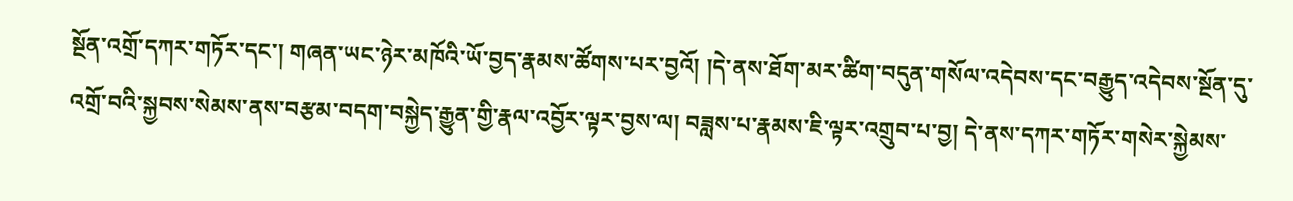སྔོན་འགྲོ་དཀར་གཏོར་དང་། གཞན་ཡང་ཉེར་མཁོའི་ཡོ་བྱད་རྣམས་ཚོགས་པར་བྱའོ། །དེ་ནས་ཐོག་མར་ཚིག་བདུན་གསོལ་འདེབས་དང་བརྒྱུད་འདེབས་སྔོན་དུ་འགྲོ་བའི་སྐྱབས་སེམས་ནས་བརྩམ་བདག་བསྐྱེད་རྒྱུན་གྱི་རྣལ་འབྱོར་ལྟར་བྱས་ལ། བཟླས་པ་རྣམས་ཇི་ལྟར་འགྲུབ་པ་བྱ། དེ་ནས་དཀར་གཏོར་གསེར་སྐྱེམས་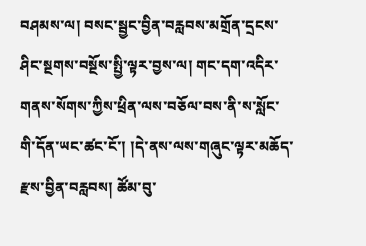བཤམས་ལ། བསང་སྦྱང་བྱིན་བརླབས་མགྲོན་དྲངས་ཤིང་སྔགས་བསྔོས་སྤྱི་ལྟར་བྱས་ལ། གང་དག་འདིར་གནས་སོགས་ཀྱིས་ཕྲིན་ལས་བཅོལ་བས་ནི་ས་སློང་གི་དོན་ཡང་ཚང་ངོ་། །དེ་ནས་ལས་གཞུང་ལྟར་མཆོད་རྫས་བྱིན་བརླབས། ཚོམ་བུ་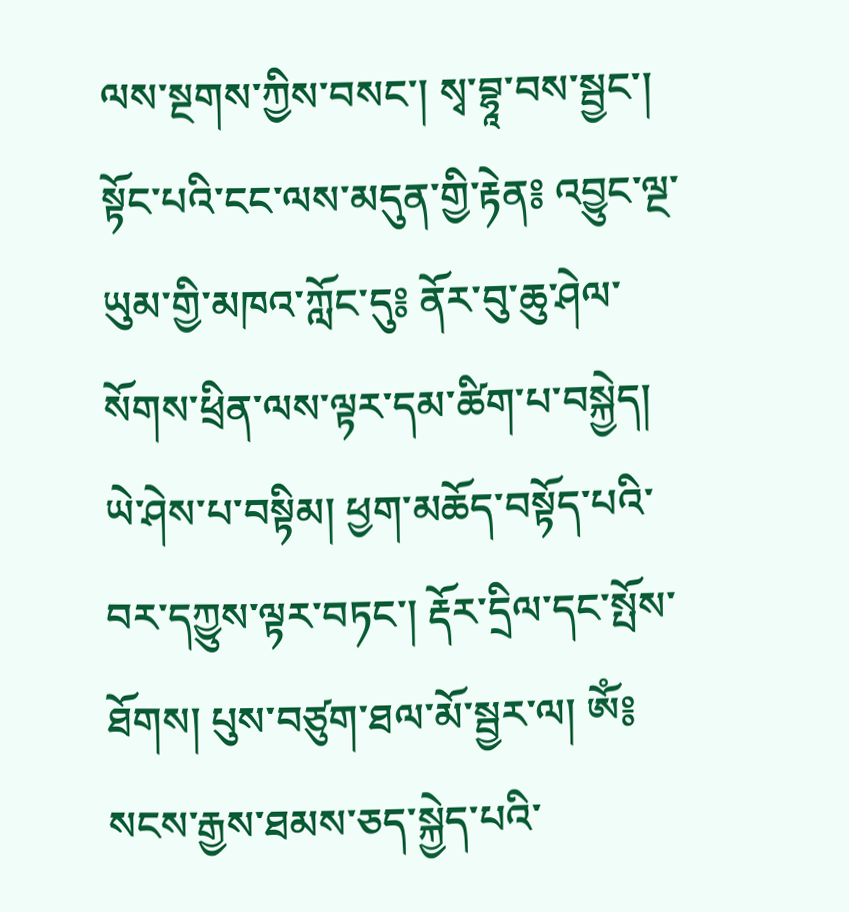ལས་སྔགས་ཀྱིས་བསང་། སྭ་བྷཱ་བས་སྦྱང་། སྟོང་པའི་ངང་ལས་མདུན་གྱི་རྟེན༔ འབྱུང་ལྔ་ཡུམ་གྱི་མཁའ་ཀློང་དུ༔ ནོར་བུ་ཆུ་ཤེལ་སོགས་ཕྲིན་ལས་ལྟར་དམ་ཚིག་པ་བསྐྱེད། ཡེ་ཤེས་པ་བསྟིམ། ཕྱག་མཆོད་བསྟོད་པའི་བར་དཀྱུས་ལྟར་བཏང་། རྡོར་དྲིལ་དང་སྤོས་ཐོགས། པུས་བཙུག་ཐལ་མོ་སྦྱར་ལ། ཨོཾ༔ སངས་རྒྱས་ཐམས་ཅད་སྐྱེད་པའི་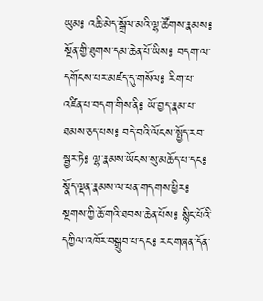ཡུམ༔ འཆི་མེད་སྒྲོལ་མའི་ལྷ་ཚོགས་རྣམས༔ སྔོན་གྱི་ཐུགས་དམ་ཆེན་པོ་ཡིས༔ བདག་ལ་དགོངས་པར་མཛད་དུ་གསོལ༔ རིག་པ་འཛིན་པ་བདག་གིས་ནི༔ ཡོ་བྱད་རྣམ་པ་ཐམས་ཅད་པས༔ བདེ་བའི་ལོངས་སྤྱོད་རབ་སྦྱར་ཏེ༔ ལྷ་རྣམས་ཡོངས་སུ་མཆོད་པ་དང༔ སྣོད་ལྡན་རྣམས་ལ་ཕན་གདགས་ཕྱིར༔ སྔགས་ཀྱི་ཆོ་གའི་ཐབས་ཆེན་པོས༔ སྙིང་པོའི་དཀྱིལ་འཁོར་བསྒྲུབ་པ་དང༔ རང་གཞན་དོན་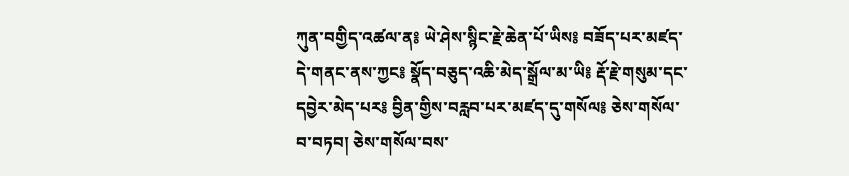ཀུན་བགྱིད་འཚལ་ན༔ ཡེ་ཤེས་སྙིང་རྗེ་ཆེན་པོ་ཡིས༔ བཟོད་པར་མཛད་དེ་གནང་ནས་ཀྱང༔ སྣོད་བཅུད་འཆི་མེད་སྒྲོལ་མ་ཡི༔ རྡོ་རྗེ་གསུམ་དང་དབྱེར་མེད་པར༔ བྱིན་གྱིས་བརླབ་པར་མཛད་དུ་གསོལ༔ ཅེས་གསོལ་བ་བཏབ། ཅེས་གསོལ་བས་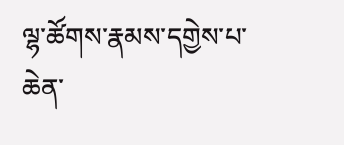ལྷ་ཚོགས་རྣམས་དགྱེས་པ་ཆེན་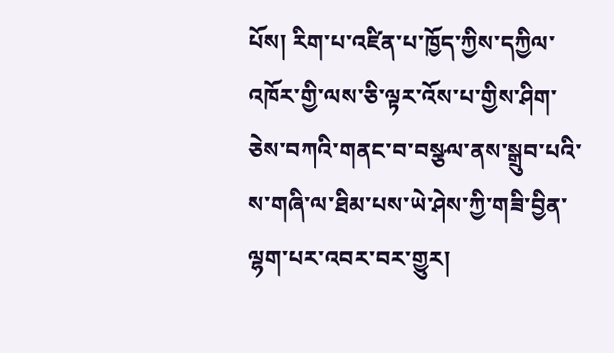པོས། རིག་པ་འཛིན་པ་ཁྱོད་ཀྱིས་དཀྱིལ་འཁོར་གྱི་ལས་ཅི་ལྟར་འོས་པ་གྱིས་ཤིག་ཅེས་བཀའི་གནང་བ་བསྩལ་ནས་སྒྲུབ་པའི་ས་གཞི་ལ་ཐིམ་པས་ཡེ་ཤེས་ཀྱི་གཟི་བྱིན་ལྷག་པར་འབར་བར་གྱུར།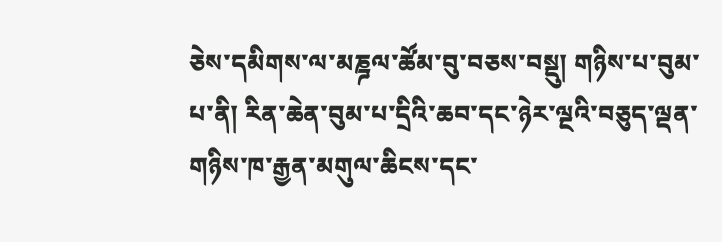ཅེས་དམིགས་ལ་མཎྜལ་ཚོམ་བུ་བཅས་བསྡུ། གཉིས་པ་བུམ་པ་ནི། རིན་ཆེན་བུམ་པ་དྲིའི་ཆབ་དང་ཉེར་ལྔའི་བཅུད་ལྡན་གཉིས་ཁ་རྒྱན་མགུལ་ཆིངས་དང་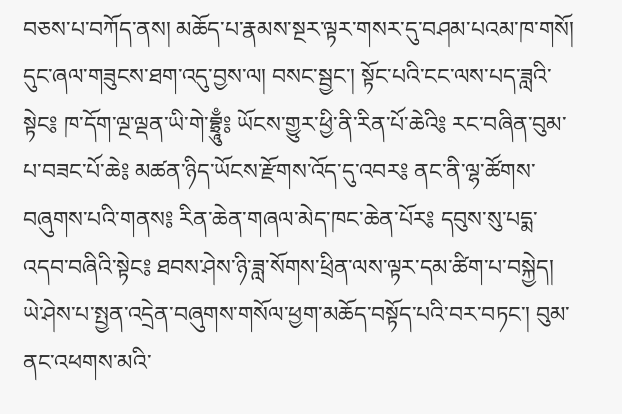བཅས་པ་བཀོད་ནས། མཆོད་པ་རྣམས་སྔར་ལྟར་གསར་དུ་བཤམ་པའམ་ཁ་གསོ། དུང་ཞལ་གཟུངས་ཐག་འདུ་བྱས་ལ། བསང་སྦྱང་། སྟོང་པའི་ངང་ལས་པད་ཟླའི་སྟེང༔ ཁ་དོག་ལྔ་ལྡན་ཡི་གེ་བྷྲཱུྃ༔ ཡོངས་གྱུར་ཕྱི་ནི་རིན་པོ་ཆེའི༔ རང་བཞིན་བུམ་པ་བཟང་པོ་ཆེ༔ མཚན་ཉིད་ཡོངས་རྫོགས་འོད་དུ་འབར༔ ནང་ནི་ལྷ་ཚོགས་བཞུགས་པའི་གནས༔ རིན་ཆེན་གཞལ་མེད་ཁང་ཆེན་པོར༔ དབུས་སུ་པདྨ་འདབ་བཞིའི་སྟེང༔ ཐབས་ཤེས་ཉི་ཟླ་སོགས་ཕྲིན་ལས་ལྟར་དམ་ཚིག་པ་བསྐྱེད། ཡེ་ཤེས་པ་སྤྱན་འདྲེན་བཞུགས་གསོལ་ཕྱག་མཆོད་བསྟོད་པའི་བར་བཏང་། བུམ་ནང་འཕགས་མའི་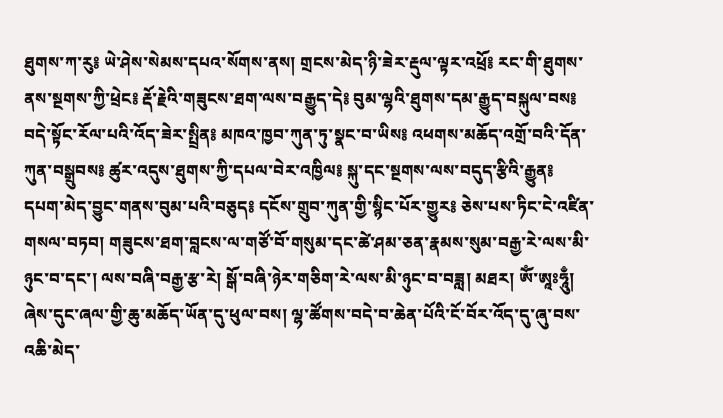ཐུགས་ཀ་རུ༔ ཡེ་ཤེས་སེམས་དཔའ་སོགས་ནས། གྲངས་མེད་ཉི་ཟེར་རྡུལ་ལྟར་འཕྲོ༔ རང་གི་ཐུགས་ནས་སྔགས་ཀྱི་ཕྲེང༔ རྡོ་རྗེའི་གཟུངས་ཐག་ལས་བརྒྱུད་དེ༔ བུམ་ལྷའི་ཐུགས་དམ་རྒྱུད་བསྐུལ་བས༔ བདེ་སྟོང་རོལ་པའི་འོད་ཟེར་སྤྲིན༔ མཁའ་ཁྱབ་ཀུན་ཏུ་སྣང་བ་ཡིས༔ འཕགས་མཆོད་འགྲོ་བའི་དོན་ཀུན་བསྒྲུབས༔ ཚུར་འདུས་ཐུགས་ཀྱི་དཔལ་བེར་འཁྱིལ༔ སྐུ་དང་སྔགས་ལས་བདུད་རྩིའི་རྒྱུན༔ དཔག་མེད་བྱུང་གནས་བུམ་པའི་བཅུད༔ དངོས་གྲུབ་ཀུན་གྱི་སྙིང་པོར་གྱུར༔ ཅེས་པས་ཏིང་ངེ་འཛིན་གསལ་བཏབ། གཟུངས་ཐག་བླངས་ལ་གཙོ་བོ་གསུམ་དང་ཚེ་ཤམ་ཅན་རྣམས་སུམ་བརྒྱ་རེ་ལས་མི་ཉུང་བ་དང་། ལས་བཞི་བརྒྱ་རྩ་རེ། སྒོ་བཞི་ཉེར་གཅིག་རེ་ལས་མི་ཉུང་བ་བཟླ། མཐར། ཨོཾ་ཨཱཿཧཱུྃ། ཞེས་དུང་ཞལ་གྱི་ཆུ་མཆོད་ཡོན་དུ་ཕུལ་བས། ལྷ་ཚོགས་བདེ་བ་ཆེན་པོའི་ངོ་བོར་འོད་དུ་ཞུ་བས་འཆི་མེད་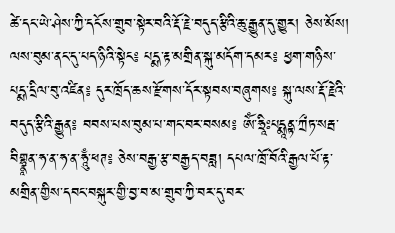ཚེ་དང་ཡེ་ཤེས་ཀྱི་དངོས་གྲུབ་སྟེར་བའི་རྡོ་རྗེ་བདུད་རྩིའི་ཆུ་རྒྱུན་དུ་གྱུར། ཅེས་མོས། ལས་བུམ་ནང་དུ་པད་ཉིའི་སྟེང༔ པདྨ་རྟ་མགྲིན་སྐུ་མདོག་དམར༔ ཕྱག་གཉིས་པདྨ་དྲིལ་བུ་འཛིན༔ དུར་ཁྲོད་ཆས་རྫོགས་དོར་སྟབས་བཞུགས༔ སྐུ་ལས་རྡོ་རྗེའི་བདུད་རྩིའི་རྒྱུན༔ བབས་པས་བུམ་པ་གང་བར་བསམ༔ ཨོཾ་ཧྲཱིཿཔདྨཱནྟ་ཀྲྀཏ་སརྦ་བིགྷྣཱན་ཧ་ན་ཧ་ན་ཧཱུྃ་ཕཊ༔ ཅེས་བརྒྱ་རྩ་བརྒྱད་བཟླ། དཔལ་ཁྲོ་བོའི་རྒྱལ་པོ་རྟ་མགྲིན་གྱིས་དབང་བསྐུར་གྱི་བྱ་བ་མ་གྲུབ་ཀྱི་བར་དུ་བར་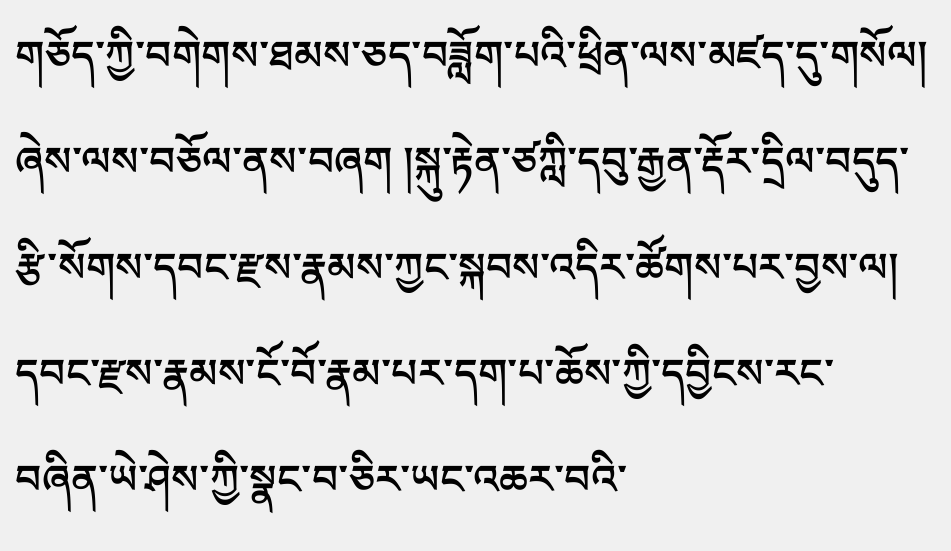གཅོད་ཀྱི་བགེགས་ཐམས་ཅད་བཟློག་པའི་ཕྲིན་ལས་མཛད་དུ་གསོལ། ཞེས་ལས་བཅོལ་ནས་བཞག །སྐུ་རྟེན་ཙཀླི་དབུ་རྒྱན་རྡོར་དྲིལ་བདུད་རྩི་སོགས་དབང་རྫས་རྣམས་ཀྱང་སྐབས་འདིར་ཚོགས་པར་བྱས་ལ། དབང་རྫས་རྣམས་ངོ་བོ་རྣམ་པར་དག་པ་ཆོས་ཀྱི་དབྱིངས་རང་བཞིན་ཡེ་ཤེས་ཀྱི་སྣང་བ་ཅིར་ཡང་འཆར་བའི་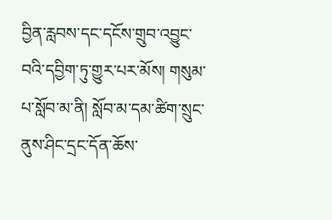བྱིན་རླབས་དང་དངོས་གྲུབ་འབྱུང་བའི་དབྱིག་ཏུ་གྱུར་པར་མོས། གསུམ་པ་སློབ་མ་ནི། སློབ་མ་དམ་ཚིག་སྲུང་ནུས་ཤིང་དྲང་དོན་ཆོས་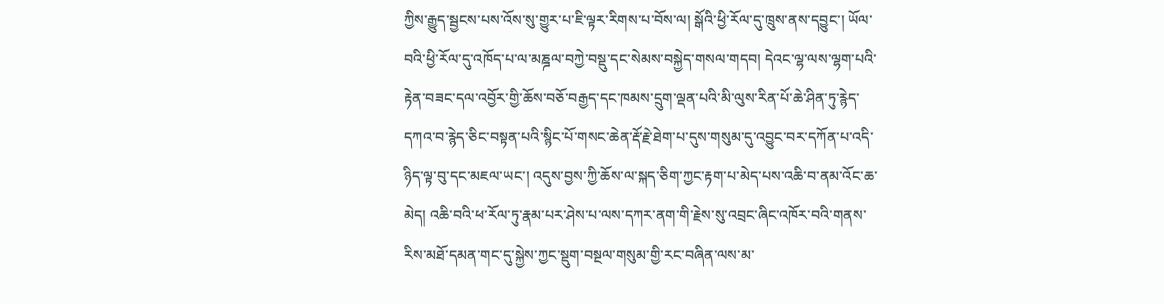ཀྱིས་རྒྱུད་སྦྱངས་པས་འོས་སུ་གྱུར་པ་ཇི་ལྟར་རིགས་པ་བོས་ལ། སྒོའི་ཕྱི་རོལ་དུ་ཁྲུས་ནས་དབྱུང་། ཡོལ་བའི་ཕྱི་རོལ་དུ་འཁོད་པ་ལ་མཎྜལ་བཀྱེ་བསྡུ་དང་སེམས་བསྐྱེད་གསལ་གདབ། དེའང་ལྷ་ལས་ལྷག་པའི་རྟེན་བཟང་དལ་འབྱོར་གྱི་ཆོས་བཅོ་བརྒྱད་དང་ཁམས་དྲུག་ལྡན་པའི་མི་ལུས་རིན་པོ་ཆེ་ཤིན་ཏུ་རྙེད་དཀའ་བ་རྙེད་ཅིང་བསྟན་པའི་སྙིང་པོ་གསང་ཆེན་རྡོ་རྗེ་ཐེག་པ་དུས་གསུམ་དུ་འབྱུང་བར་དཀོན་པ་འདི་ཉིད་ལྟ་བུ་དང་མཇལ་ཡང་། འདུས་བྱས་ཀྱི་ཆོས་ལ་སྐད་ཅིག་ཀྱང་རྟག་པ་མེད་པས་འཆི་བ་ནམ་འོང་ཆ་མེད། འཆི་བའི་ཕ་རོལ་ཏུ་རྣམ་པར་ཤེས་པ་ལས་དཀར་ནག་གི་རྗེས་སུ་འབྲང་ཞིང་འཁོར་བའི་གནས་རིས་མཐོ་དམན་གང་དུ་སྐྱེས་ཀྱང་སྡུག་བསྔལ་གསུམ་གྱི་རང་བཞིན་ལས་མ་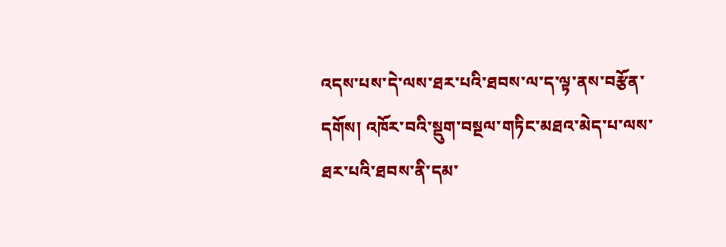འདས་པས་དེ་ལས་ཐར་པའི་ཐབས་ལ་ད་ལྟ་ནས་བརྩོན་དགོས། འཁོར་བའི་སྡུག་བསྔལ་གཏིང་མཐའ་མེད་པ་ལས་ཐར་པའི་ཐབས་ནི་དམ་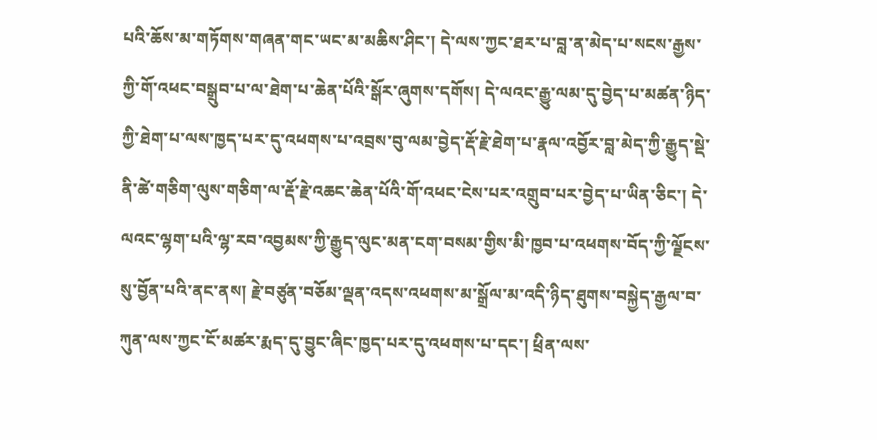པའི་ཆོས་མ་གཏོགས་གཞན་གང་ཡང་མ་མཆིས་ཤིང་། དེ་ལས་ཀྱང་ཐར་པ་བླ་ན་མེད་པ་སངས་རྒྱས་ཀྱི་གོ་འཕང་བསྒྲུབ་པ་ལ་ཐེག་པ་ཆེན་པོའི་སྒོར་ཞུགས་དགོས། དེ་ལའང་རྒྱུ་ལམ་དུ་བྱེད་པ་མཚན་ཉིད་ཀྱི་ཐེག་པ་ལས་ཁྱད་པར་དུ་འཕགས་པ་འབྲས་བུ་ལམ་བྱེད་རྡོ་རྗེ་ཐེག་པ་རྣལ་འབྱོར་བླ་མེད་ཀྱི་རྒྱུད་སྡེ་ནི་ཚེ་གཅིག་ལུས་གཅིག་ལ་རྡོ་རྗེ་འཆང་ཆེན་པོའི་གོ་འཕང་ངེས་པར་འགྲུབ་པར་བྱེད་པ་ཡིན་ཅིང་། དེ་ལའང་ལྷག་པའི་ལྷ་རབ་འབྱམས་ཀྱི་རྒྱུད་ལུང་མན་ངག་བསམ་གྱིས་མི་ཁྱབ་པ་འཕགས་བོད་ཀྱི་ལྗོངས་སུ་བྱོན་པའི་ནང་ནས། རྗེ་བཙུན་བཅོམ་ལྡན་འདས་འཕགས་མ་སྒྲོལ་མ་འདི་ཉིད་ཐུགས་བསྐྱེད་རྒྱལ་བ་ཀུན་ལས་ཀྱང་ངོ་མཚར་རྨད་དུ་བྱུང་ཞིང་ཁྱད་པར་དུ་འཕགས་པ་དང་། ཕྲིན་ལས་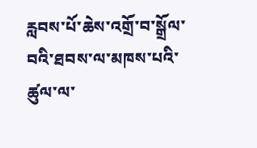རླབས་པོ་ཆེས་འགྲོ་བ་སྒྲོལ་བའི་ཐབས་ལ་མཁས་པའི་ཚུལ་ལ་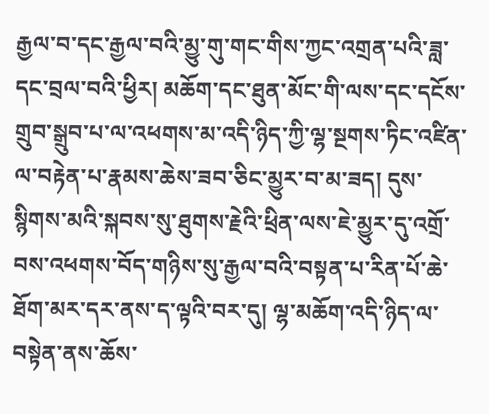རྒྱལ་བ་དང་རྒྱལ་བའི་མྱུ་གུ་གང་གིས་ཀྱང་འགྲན་པའི་ཟླ་དང་བྲལ་བའི་ཕྱིར། མཆོག་དང་ཐུན་མོང་གི་ལས་དང་དངོས་གྲུབ་སྒྲུབ་པ་ལ་འཕགས་མ་འདི་ཉིད་ཀྱི་ལྷ་སྔགས་ཏིང་འཛིན་ལ་བརྟེན་པ་རྣམས་ཆེས་ཟབ་ཅིང་མྱུར་བ་མ་ཟད། དུས་སྙིགས་མའི་སྐབས་སུ་ཐུགས་རྗེའི་ཕྲིན་ལས་ཇེ་མྱུར་དུ་འགྲོ་བས་འཕགས་བོད་གཉིས་སུ་རྒྱལ་བའི་བསྟན་པ་རིན་པོ་ཆེ་ཐོག་མར་དར་ནས་ད་ལྟའི་བར་དུ། ལྷ་མཆོག་འདི་ཉིད་ལ་བསྟེན་ནས་ཆོས་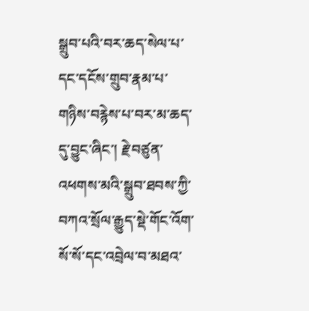སྒྲུབ་པའི་བར་ཆད་སེལ་པ་དང་དངོས་གྲུབ་རྣམ་པ་གཉིས་བརྙེས་པ་བར་མ་ཆད་དུ་བྱུང་ཞིང་། རྗེ་བཙུན་འཕགས་མའི་སྒྲུབ་ཐབས་ཀྱི་བཀའ་སྲོལ་རྒྱུད་སྡེ་གོང་འོག་སོ་སོ་དང་འབྲེལ་བ་མཐའ་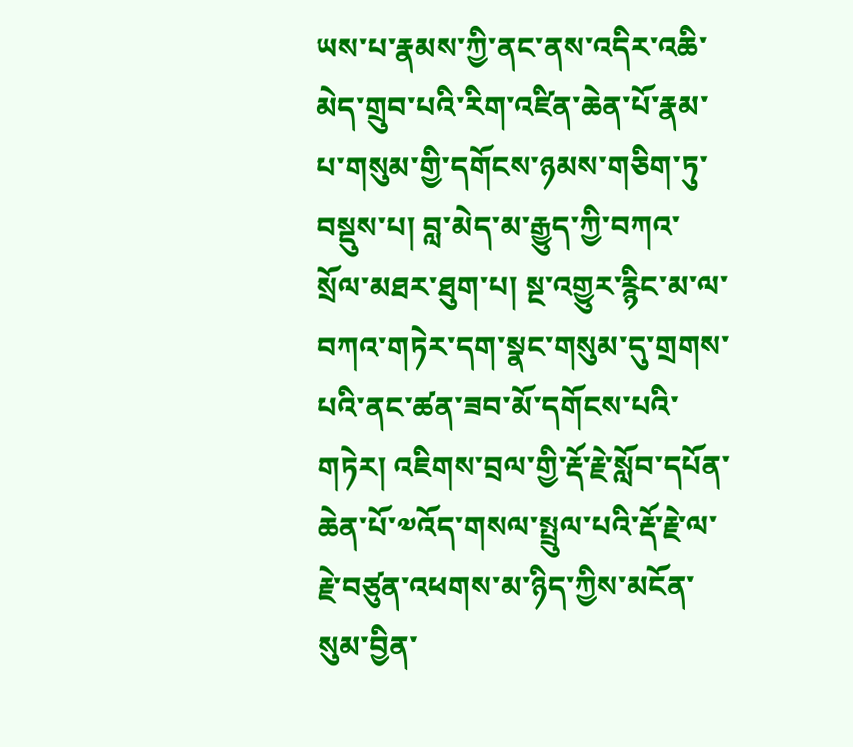ཡས་པ་རྣམས་ཀྱི་ནང་ནས་འདིར་འཆི་མེད་གྲུབ་པའི་རིག་འཛིན་ཆེན་པོ་རྣམ་པ་གསུམ་གྱི་དགོངས་ཉམས་གཅིག་ཏུ་བསྡུས་པ། བླ་མེད་མ་རྒྱུད་ཀྱི་བཀའ་སྲོལ་མཐར་ཐུག་པ། སྔ་འགྱུར་རྙིང་མ་ལ་བཀའ་གཏེར་དག་སྣང་གསུམ་དུ་གྲགས་པའི་ནང་ཚན་ཟབ་མོ་དགོངས་པའི་གཏེར། འཇིགས་བྲལ་གྱི་རྡོ་རྗེ་སློབ་དཔོན་ཆེན་པོ་༧འོད་གསལ་སྤྲུལ་པའི་རྡོ་རྗེ་ལ་རྗེ་བཙུན་འཕགས་མ་ཉིད་ཀྱིས་མངོན་སུམ་བྱིན་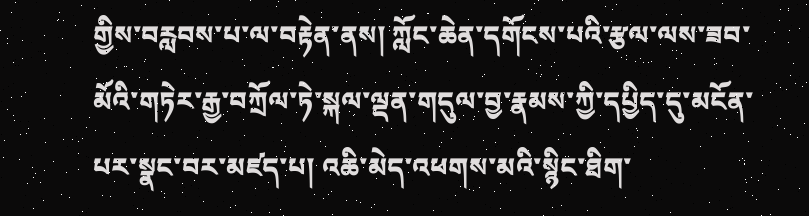གྱིས་བརླབས་པ་ལ་བརྟེན་ནས། ཀློང་ཆེན་དགོངས་པའི་རྩལ་ལས་ཟབ་མོའི་གཏེར་རྒྱ་བཀྲོལ་ཏེ་སྐལ་ལྡན་གདུལ་བྱ་རྣམས་ཀྱི་དཔྱིད་དུ་མངོན་པར་སྣང་བར་མཛད་པ། འཆི་མེད་འཕགས་མའི་སྙིང་ཐིག་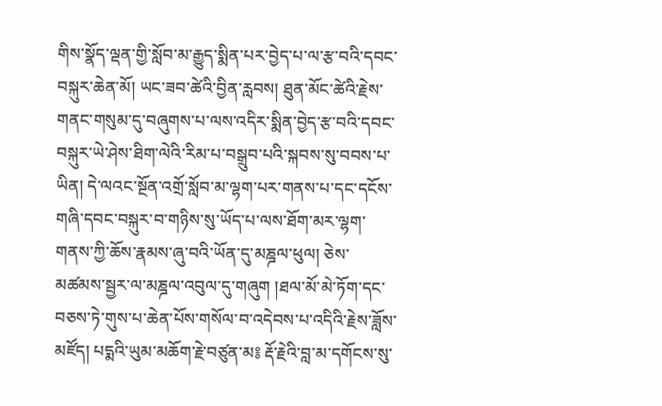གིས་སྣོད་ལྡན་གྱི་སློབ་མ་རྒྱུད་སྨིན་པར་བྱེད་པ་ལ་རྩ་བའི་དབང་བསྐུར་ཆེན་མོ། ཡང་ཟབ་ཚེའི་བྱིན་རླབས། ཐུན་མོང་ཚེའི་རྗེས་གནང་གསུམ་དུ་བཞུགས་པ་ལས་འདིར་སྨིན་བྱེད་རྩ་བའི་དབང་བསྐུར་ཡེ་ཤེས་ཐིག་ལེའི་རིམ་པ་བསྒྲུབ་པའི་སྐབས་སུ་བབས་པ་ཡིན། དེ་ལའང་སྔོན་འགྲོ་སློབ་མ་ལྷག་པར་གནས་པ་དང་དངོས་གཞི་དབང་བསྐུར་བ་གཉིས་སུ་ཡོད་པ་ལས་ཐོག་མར་ལྷག་གནས་ཀྱི་ཆོས་རྣམས་ཞུ་བའི་ཡོན་དུ་མཎྜལ་ཕུལ། ཅེས་མཚམས་སྦྱར་ལ་མཎྜལ་འབུལ་དུ་གཞུག །ཐལ་མོ་མེ་ཏོག་དང་བཅས་ཏེ་གུས་པ་ཆེན་པོས་གསོལ་བ་འདེབས་པ་འདིའི་རྗེས་ཟློས་མཛོད། པདྨའི་ཡུམ་མཆོག་རྗེ་བཙུན་མ༔ རྡོ་རྗེའི་བླ་མ་དགོངས་སུ་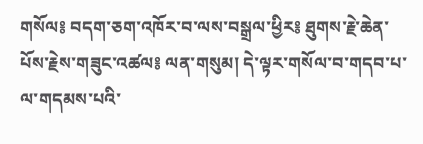གསོལ༔ བདག་ཅག་འཁོར་བ་ལས་བསྒྲལ་ཕྱིར༔ ཐུགས་རྗེ་ཆེན་པོས་རྗེས་གཟུང་འཚལ༔ ལན་གསུམ། དེ་ལྟར་གསོལ་བ་གདབ་པ་ལ་གདམས་པའི་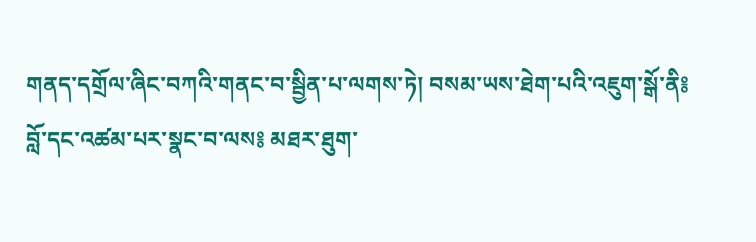གནད་དགྲོལ་ཞིང་བཀའི་གནང་བ་སྦྱིན་པ་ལགས་ཏེ། བསམ་ཡས་ཐེག་པའི་འཇུག་སྒོ་ནི༔ བློ་དང་འཚམ་པར་སྣང་བ་ལས༔ མཐར་ཐུག་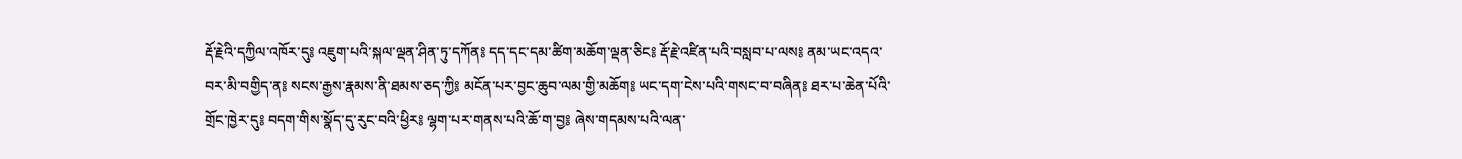རྡོ་རྗེའི་དཀྱིལ་འཁོར་དུ༔ འཇུག་པའི་སྐལ་ལྡན་ཤིན་ཏུ་དཀོན༔ དད་དང་དམ་ཚིག་མཆོག་ལྡན་ཅིང༔ རྡོ་རྗེ་འཛིན་པའི་བསླབ་པ་ལས༔ ནམ་ཡང་འདའ་བར་མི་བགྱིད་ན༔ སངས་རྒྱས་རྣམས་ནི་ཐམས་ཅད་ཀྱི༔ མངོན་པར་བྱང་ཆུབ་ལམ་གྱི་མཆོག༔ ཡང་དག་ངེས་པའི་གསང་བ་བཞིན༔ ཐར་པ་ཆེན་པོའི་གྲོང་ཁྱེར་དུ༔ བདག་གིས་སྣོད་དུ་རུང་བའི་ཕྱིར༔ ལྷག་པར་གནས་པའི་ཆོ་ག་བྱ༔ ཞེས་གདམས་པའི་ལན་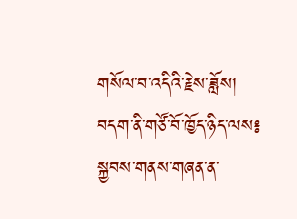གསོལ་བ་འདིའི་རྗེས་ཟློས། བདག་ནི་གཙོ་བོ་ཁྱོད་ཉིད་ལས༔ སྐྱབས་གནས་གཞན་ན་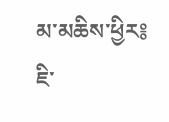མ་མཆིས་ཕྱིར༔ ཇི་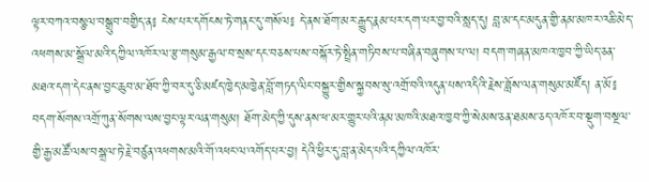ལྟར་བཀའ་བསྩལ་བསྒྲུབ་བགྱིད་ན༔ ངེས་པར་དགོངས་ཏེ་གནང་དུ་གསོལ༔ དེ་ནས་ཐོག་མར་རྒྱུད་རྣམ་པར་དག་པར་བྱ་བའི་སླད་དུ། བླ་མ་དང་མདུན་གྱི་ནམ་མཁར་འཆི་མེད་འཕགས་མ་སྒྲོལ་མའི་དཀྱིལ་འཁོར་ལ་རྩ་གསུམ་རྒྱལ་བ་སྲས་དང་བཅས་པས་བསྐོར་ཏེ་སྤྲིན་གཏིབས་པ་བཞིན་བཞུགས་པ་ལ། བདག་གཞན་མཁའ་ཁྱབ་ཀྱི་ཡིད་ཅན་མཐའ་དག་དེང་ནས་བྱང་ཆུབ་མ་ཐོབ་ཀྱི་བར་དུ་ཅི་མཛད་ཁྱེད་མཁྱེན་བློ་གཏད་ལིང་བསྐྱུར་གྱིས་སྐྱབས་སུ་འགྲོ་བའི་འདུན་པས་འདིའི་རྗེས་ཟློས་ལན་གསུམ་མཛོད། ན་མོ༔ བདག་སོགས་འགྲོ་ཀུན་སོགས་ལས་བྱང་ལྟར་ལན་གསུམ། ཐོག་མེད་ཀྱི་དུས་ནས་ཕ་མར་གྱུར་པའི་ནམ་མཁའི་མཐའ་ཁྱབ་ཀྱི་སེམས་ཅན་ཐམས་ཅད་འཁོར་བ་སྡུག་བསྔལ་གྱི་རྒྱ་མཚོ་ལས་བསྒྲལ་ཏེ་རྗེ་བཙུན་འཕགས་མའི་གོ་འཕང་ལ་འགོད་པར་བྱ། དེའི་ཕྱིར་དུ་བླ་ན་མེད་པའི་དཀྱིལ་འཁོར་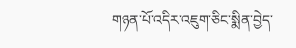གཉན་པོ་འདིར་འཇུག་ཅིང་སྨིན་བྱེད་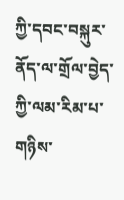ཀྱི་དབང་བསྐུར་ནོད་ལ་གྲོལ་བྱེད་ཀྱི་ལམ་རིམ་པ་གཉིས་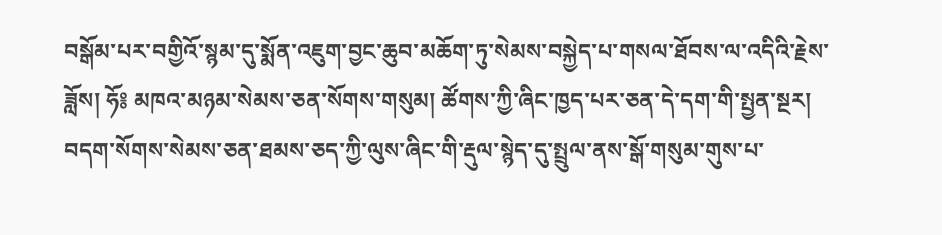བསྒོམ་པར་བགྱིའོ་སྙམ་དུ་སྨོན་འཇུག་བྱང་ཆུབ་མཆོག་ཏུ་སེམས་བསྐྱེད་པ་གསལ་ཐོབས་ལ་འདིའི་རྗེས་ཟློས། ཧོ༔ མཁའ་མཉམ་སེམས་ཅན་སོགས་གསུམ། ཚོགས་ཀྱི་ཞིང་ཁྱད་པར་ཅན་དེ་དག་གི་སྤྱན་སྔར། བདག་སོགས་སེམས་ཅན་ཐམས་ཅད་ཀྱི་ལུས་ཞིང་གི་རྡུལ་སྙེད་དུ་སྤྲུལ་ནས་སྒོ་གསུམ་གུས་པ་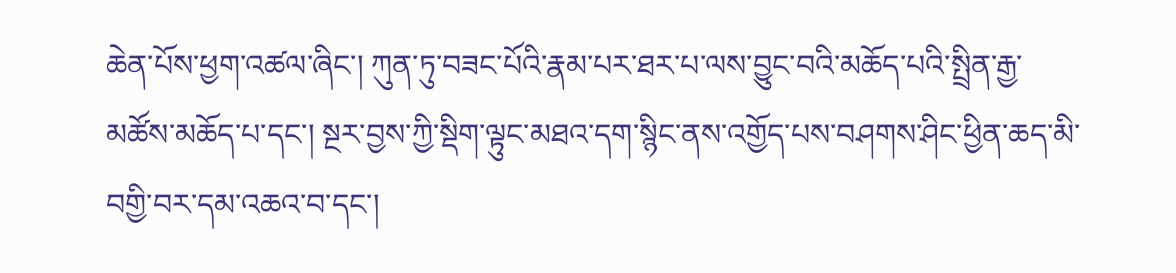ཆེན་པོས་ཕྱག་འཚལ་ཞིང་། ཀུན་ཏུ་བཟང་པོའི་རྣམ་པར་ཐར་པ་ལས་བྱུང་བའི་མཆོད་པའི་སྤྲིན་རྒྱ་མཚོས་མཆོད་པ་དང་། སྔར་བྱས་ཀྱི་སྡིག་ལྟུང་མཐའ་དག་སྙིང་ནས་འགྱོད་པས་བཤགས་ཤིང་ཕྱིན་ཆད་མི་བགྱི་བར་དམ་འཆའ་བ་དང་།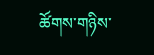ཚོགས་གཉིས་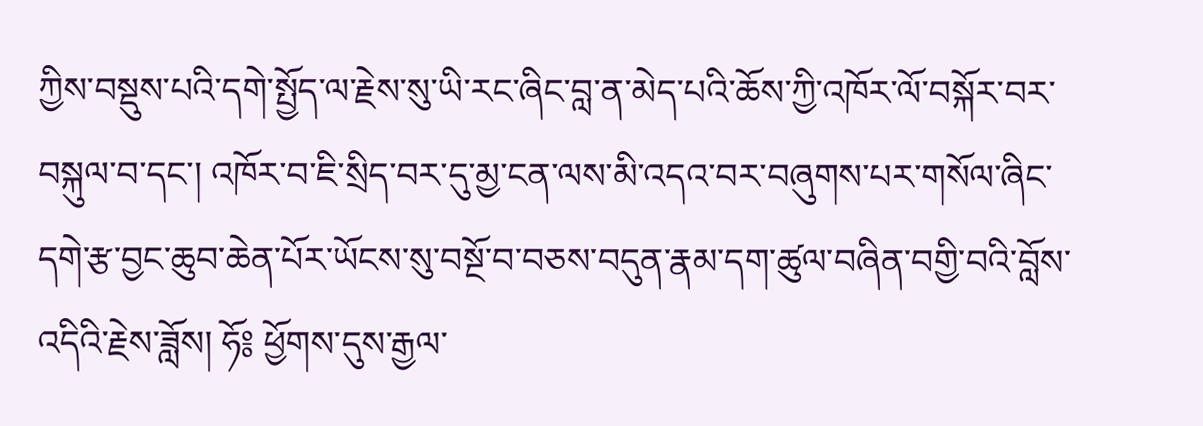ཀྱིས་བསྡུས་པའི་དགེ་སྤྱོད་ལ་རྗེས་སུ་ཡི་རང་ཞིང་བླ་ན་མེད་པའི་ཆོས་ཀྱི་འཁོར་ལོ་བསྐོར་བར་བསྐུལ་བ་དང་། འཁོར་བ་ཇི་སྲིད་བར་དུ་མྱ་ངན་ལས་མི་འདའ་བར་བཞུགས་པར་གསོལ་ཞིང་དགེ་རྩ་བྱང་ཆུབ་ཆེན་པོར་ཡོངས་སུ་བསྔོ་བ་བཅས་བདུན་རྣམ་དག་ཚུལ་བཞིན་བགྱི་བའི་བློས་འདིའི་རྗེས་ཟློས། ཧོ༔ ཕྱོགས་དུས་རྒྱལ་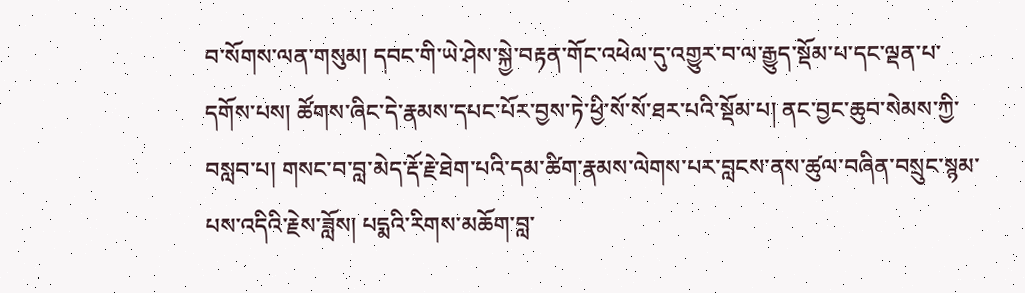བ་སོགས་ལན་གསུམ། དབང་གི་ཡེ་ཤེས་སྐྱེ་བརྟན་གོང་འཕེལ་དུ་འགྱུར་བ་ལ་རྒྱུད་སྡོམ་པ་དང་ལྡན་པ་དགོས་པས། ཚོགས་ཞིང་དེ་རྣམས་དཔང་པོར་བྱས་ཏེ་ཕྱི་སོ་སོ་ཐར་པའི་སྡོམ་པ། ནང་བྱང་ཆུབ་སེམས་ཀྱི་བསླབ་པ། གསང་བ་བླ་མེད་རྡོ་རྗེ་ཐེག་པའི་དམ་ཚིག་རྣམས་ལེགས་པར་བླངས་ནས་ཚུལ་བཞིན་བསྲུང་སྙམ་པས་འདིའི་རྗེས་ཟློས། པདྨའི་རིགས་མཆོག་བླ་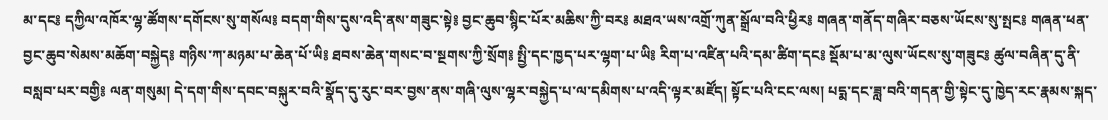མ་དང༔ དཀྱིལ་འཁོར་ལྷ་ཚོགས་དགོངས་སུ་གསོལ༔ བདག་གིས་དུས་འདི་ནས་གཟུང་སྟེ༔ བྱང་ཆུབ་སྙིང་པོར་མཆིས་ཀྱི་བར༔ མཐའ་ཡས་འགྲོ་ཀུན་སྒྲོལ་བའི་ཕྱིར༔ གཞན་གནོད་གཞིར་བཅས་ཡོངས་སུ་སྤང༔ གཞན་ཕན་བྱང་ཆུབ་སེམས་མཆོག་བསྐྱེད༔ གཉིས་ཀ་མཉམ་པ་ཆེན་པོ་ཡི༔ ཐབས་ཆེན་གསང་བ་སྔགས་ཀྱི་སྲོག༔ སྤྱི་དང་ཁྱད་པར་ལྷག་པ་ཡི༔ རིག་པ་འཛིན་པའི་དམ་ཚིག་དང༔ སྡོམ་པ་མ་ལུས་ཡོངས་སུ་གཟུང༔ ཚུལ་བཞིན་དུ་ནི་བསླབ་པར་བགྱི༔ ལན་གསུམ། དེ་དག་གིས་དབང་བསྐུར་བའི་སྣོད་དུ་རུང་བར་བྱས་ནས་གཞི་ལུས་ལྷར་བསྐྱེད་པ་ལ་དམིགས་པ་འདི་ལྟར་མཛོད། སྟོང་པའི་ངང་ལས། པདྨ་དང་ཟླ་བའི་གདན་གྱི་སྟེང་དུ་ཁྱེད་རང་རྣམས་སྐད་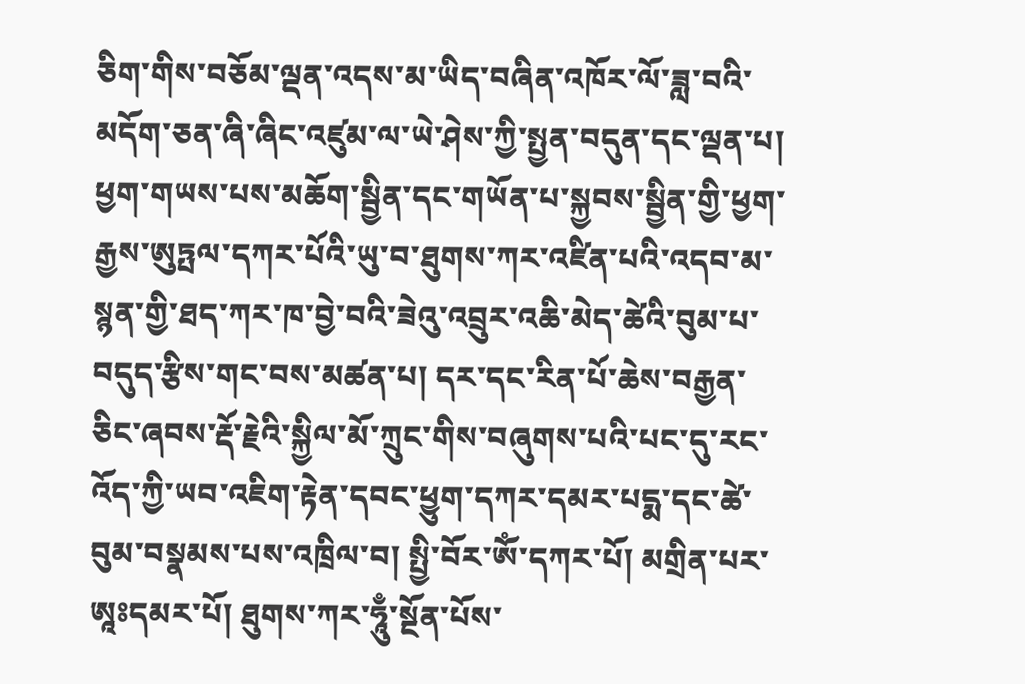ཅིག་གིས་བཅོམ་ལྡན་འདས་མ་ཡིད་བཞིན་འཁོར་ལོ་ཟླ་བའི་མདོག་ཅན་ཞི་ཞིང་འཛུམ་ལ་ཡེ་ཤེས་ཀྱི་སྤྱན་བདུན་དང་ལྡན་པ། ཕྱག་གཡས་པས་མཆོག་སྦྱིན་དང་གཡོན་པ་སྐྱབས་སྦྱིན་གྱི་ཕྱག་རྒྱས་ཨུཏྤལ་དཀར་པོའི་ཡུ་བ་ཐུགས་ཀར་འཛིན་པའི་འདབ་མ་སྙན་གྱི་ཐད་ཀར་ཁ་བྱེ་བའི་ཟེའུ་འབྲུར་འཆི་མེད་ཚེའི་བུམ་པ་བདུད་རྩིས་གང་བས་མཚན་པ། དར་དང་རིན་པོ་ཆེས་བརྒྱན་ཅིང་ཞབས་རྡོ་རྗེའི་སྐྱིལ་མོ་ཀྲུང་གིས་བཞུགས་པའི་པང་དུ་རང་འོད་ཀྱི་ཡབ་འཇིག་རྟེན་དབང་ཕྱུག་དཀར་དམར་པདྨ་དང་ཚེ་བུམ་བསྣམས་པས་འཁྲིལ་བ། སྤྱི་བོར་ཨོཾ་དཀར་པོ། མགྲིན་པར་ཨཱཿདམར་པོ། ཐུགས་ཀར་ཧཱུྃ་སྔོན་པོས་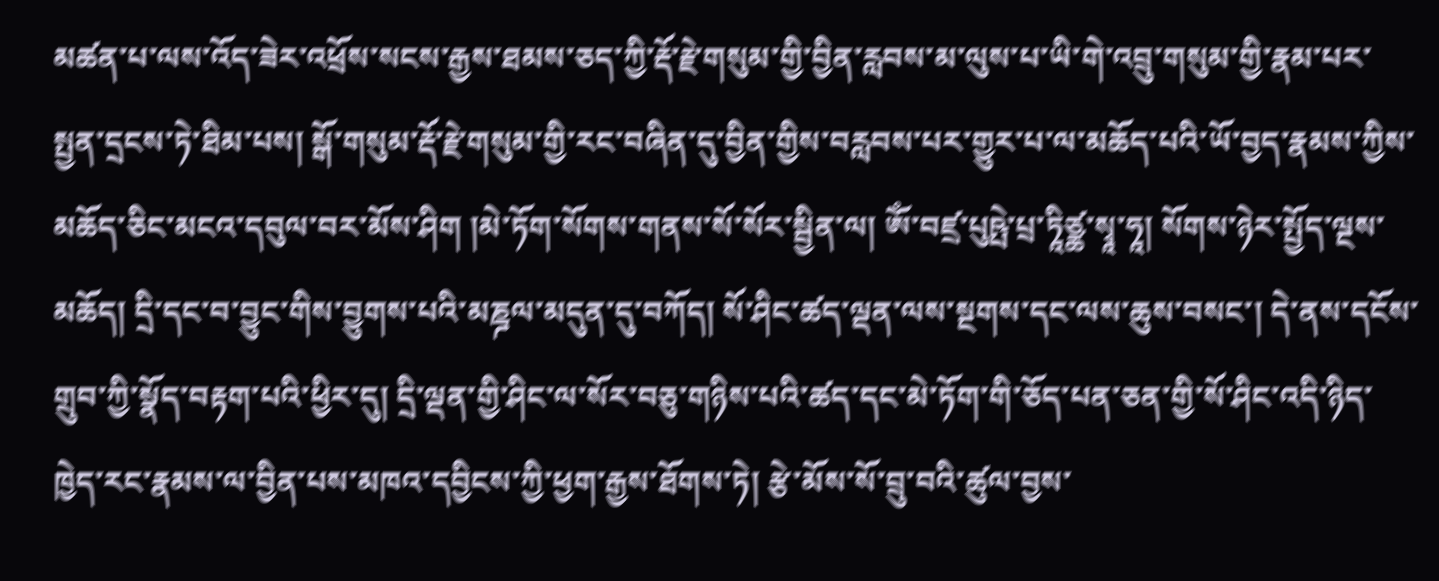མཚན་པ་ལས་འོད་ཟེར་འཕྲོས་སངས་རྒྱས་ཐམས་ཅད་ཀྱི་རྡོ་རྗེ་གསུམ་གྱི་བྱིན་རླབས་མ་ལུས་པ་ཡི་གེ་འབྲུ་གསུམ་གྱི་རྣམ་པར་སྤྱན་དྲངས་ཏེ་ཐིམ་པས། སྒོ་གསུམ་རྡོ་རྗེ་གསུམ་གྱི་རང་བཞིན་དུ་བྱིན་གྱིས་བརླབས་པར་གྱུར་པ་ལ་མཆོད་པའི་ཡོ་བྱད་རྣམས་ཀྱིས་མཆོད་ཅིང་མངའ་དབུལ་བར་མོས་ཤིག །མེ་ཏོག་སོགས་གནས་སོ་སོར་སྦྱིན་ལ། ཨོཾ་བཛྲ་པུཥྤེ་པྲ་ཏཱིཙྪ་སྭཱ་ཧཱ། སོགས་ཉེར་སྤྱོད་ལྔས་མཆོད། དྲི་དང་བ་བྱུང་གིས་བྱུགས་པའི་མཎྜལ་མདུན་དུ་བཀོད། སོ་ཤིང་ཚད་ལྡན་ལས་སྔགས་དང་ལས་ཆུས་བསང་། དེ་ནས་དངོས་གྲུབ་ཀྱི་སྣོད་བརྟག་པའི་ཕྱིར་དུ། དྲི་ལྡན་གྱི་ཤིང་ལ་སོར་བཅུ་གཉིས་པའི་ཚད་དང་མེ་ཏོག་གི་ཅོད་པན་ཅན་གྱི་སོ་ཤིང་འདི་ཉིད་ཁྱེད་རང་རྣམས་ལ་བྱིན་པས་མཁའ་དབྱིངས་ཀྱི་ཕྱག་རྒྱས་ཐོགས་ཏེ། རྩེ་མོས་སོ་བྲུ་བའི་ཚུལ་བྱས་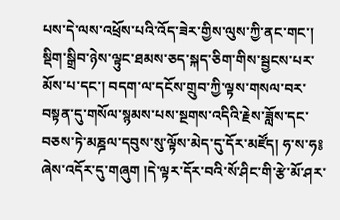པས་དེ་ལས་འཕྲོས་པའི་འོད་ཟེར་གྱིས་ལུས་ཀྱི་ནང་གང་། སྡིག་སྒྲིབ་ཉེས་ལྟུང་ཐམས་ཅད་སྐད་ཅིག་གིས་སྦྱངས་པར་མོས་པ་དང་། བདག་ལ་དངོས་གྲུབ་ཀྱི་ལྟས་གསལ་བར་བསྟན་དུ་གསོལ་སྙམས་པས་སྔགས་འདིའི་རྗེས་ཟློས་དང་བཅས་ཏེ་མཎྜལ་དབུས་སུ་ལྟོས་མེད་དུ་དོར་མཛོད། ཧ་ས་ཧ༔ ཞེས་འདོར་དུ་གཞུག །དེ་ལྟར་དོར་བའི་སོ་ཤིང་གི་རྩེ་མོ་ཤར་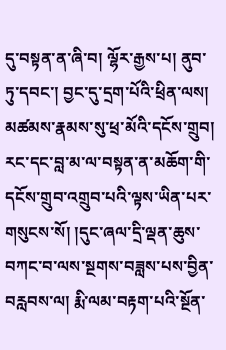དུ་བསྟན་ན་ཞི་བ། ལྷོར་རྒྱས་པ། ནུབ་ཏུ་དབང་། བྱང་དུ་དྲག་པོའི་ཕྲིན་ལས། མཚམས་རྣམས་སུ་ཕྲ་མོའི་དངོས་གྲུབ། རང་དང་བླ་མ་ལ་བསྟན་ན་མཆོག་གི་དངོས་གྲུབ་འགྲུབ་པའི་ལྟས་ཡིན་པར་གསུངས་སོ། །དུང་ཞལ་དྲི་ལྡན་ཆུས་བཀང་བ་ལས་སྔགས་བཟླས་པས་བྱིན་བརླབས་ལ། རྨི་ལམ་བརྟག་པའི་སྔོན་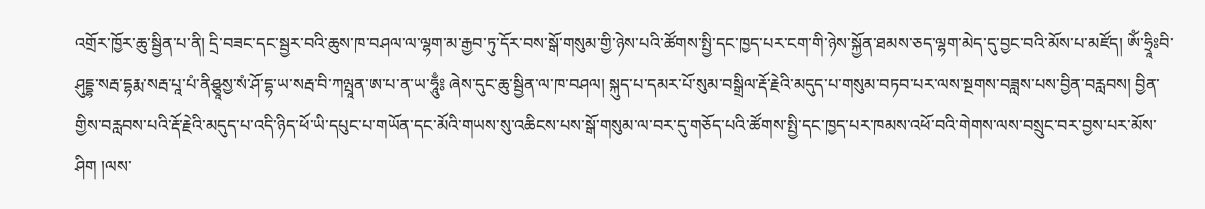འགྲོར་ཁྱོར་ཆུ་སྦྱིན་པ་ནི། དྲི་བཟང་དང་སྦྱར་བའི་ཆུས་ཁ་བཤལ་ལ་ལྷག་མ་རྒྱབ་ཏུ་དོར་བས་སྒོ་གསུམ་གྱི་ཉེས་པའི་ཚོགས་སྤྱི་དང་ཁྱད་པར་ངག་གི་ཉེས་སྐྱོན་ཐམས་ཅད་ལྷག་མེད་དུ་བྱང་བའི་མོས་པ་མཛོད། ཨོཾ་ཧྲཱིཿབི་ཤུདྡྷ་སརྦ་དྷརྨ་སརྦ་པཱ་པཾ་ནིཤྩཱསྱ་སཾ་ཤོ་དྷ་ཡ་སརྦ་བི་ཀལྤཱན་ཨ་པ་ན་ཡ་ཧཱུྃ༔ ཞེས་དུང་ཆུ་སྦྱིན་ལ་ཁ་བཤལ། སྐུད་པ་དམར་པོ་སུམ་བསྒྲིལ་རྡོ་རྗེའི་མདུད་པ་གསུམ་བཏབ་པར་ལས་སྔགས་བཟླས་པས་བྱིན་བརླབས། བྱིན་གྱིས་བརླབས་པའི་རྡོ་རྗེའི་མདུད་པ་འདི་ཉིད་ཕོ་ཡི་དཔུང་པ་གཡོན་དང་མོའི་གཡས་སུ་འཆིངས་པས་སྒོ་གསུམ་ལ་བར་དུ་གཅོད་པའི་ཚོགས་སྤྱི་དང་ཁྱད་པར་ཁམས་འཕོ་བའི་གེགས་ལས་བསྲུང་བར་བྱས་པར་མོས་ཤིག །ལས་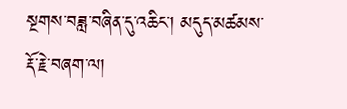སྔགས་བཟླ་བཞིན་དུ་འཆིང་། མདུད་མཚམས་རྡོ་རྗེ་བཞག་ལ།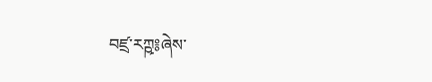བཛྲ་རཀྵ༔ཞེས་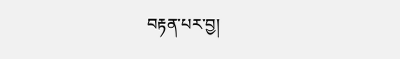བརྟན་པར་བྱ།